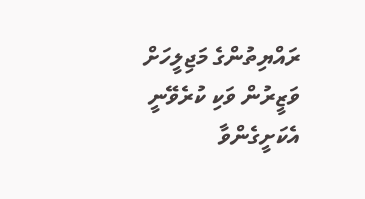ރައްޔިތުންގެ މަޖިލީހަށް ވަޒީރުން ވަކި ކުރެވޭނީ އެކަށީގެންވާ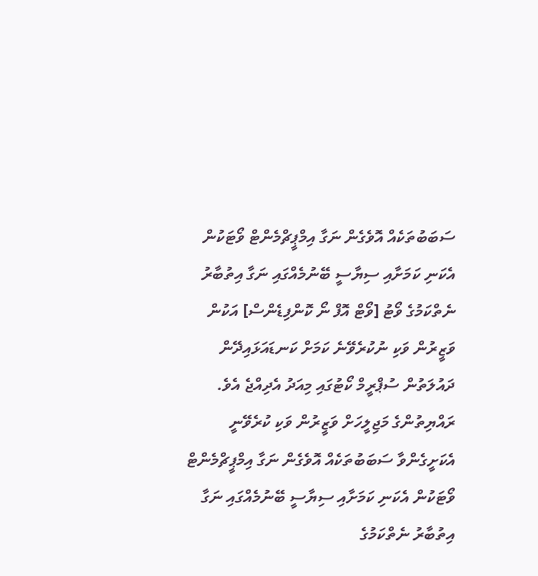ސަބަބުތަކެއް އޮވެގެން ނަގާ އިމްޕީޗްމެންޓް ވޯޓަކުން އެކަނި ކަމަށާއި ސިޔާސީ ބޭނުމެއްގައި ނަގާ އިތުބާރު ނެތްކަމުގެ ވޯޓު [ވޯޓް އޮފް ނޯ ކޮންފިޑެންސް] އަކުން ވަޒީރުން ވަކި ނުކުރެވޭނެ ކަމަށް ކަނޑައަޅައިދޭން ދައުލަތުން ސުޕްރީމް ކޯޓުގައި މިއަދު އެދިއްޖެ އެވެ.
ރައްޔިތުންގެ މަޖިލީހަށް ވަޒީރުން ވަކި ކުރެވޭނީ އެކަށީގެންވާ ސަބަބުތަކެއް އޮވެގެން ނަގާ އިމްޕީޗްމެންޓް ވޯޓަކުން އެކަނި ކަމަށާއި ސިޔާސީ ބޭނުމެއްގައި ނަގާ އިތުބާރު ނެތްކަމުގެ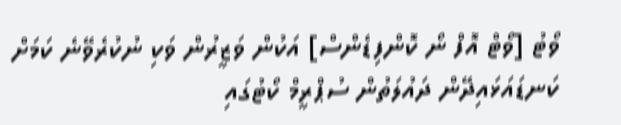ވޯޓު [ވޯޓް އޮފް ނޯ ކޮންފިޑެންސް] އަކުން ވަޒީރުން ވަކި ނުކުރެވޭނެ ކަމަށް ކަނޑައަޅައިދޭން ދައުލަތުން ސުޕްރީމް ކޯޓުގައި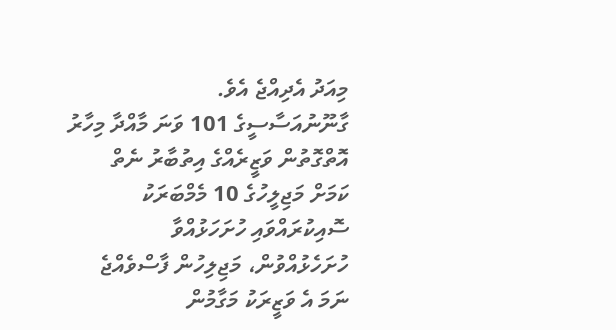މިއަދު އެދިއްޖެ އެވެ.
ގާނޫނުއަސާސީގެ 101 ވަނަ މާއްދާ މިހާރު އޮތްގޮތުން ވަޒީރެއްގެ އިތުބާރު ނެތް ކަމަށް މަޖިލީހުގެ 10 މެމްބަރަކު ސޮއިކުރައްވައި ހުށަހަޅުއްވާ ހުށަހެޅުއްވުން، މަޖިލިހުން ފާސްވެއްޖެ ނަމަ އެ ވަޒީރަކު މަގާމުން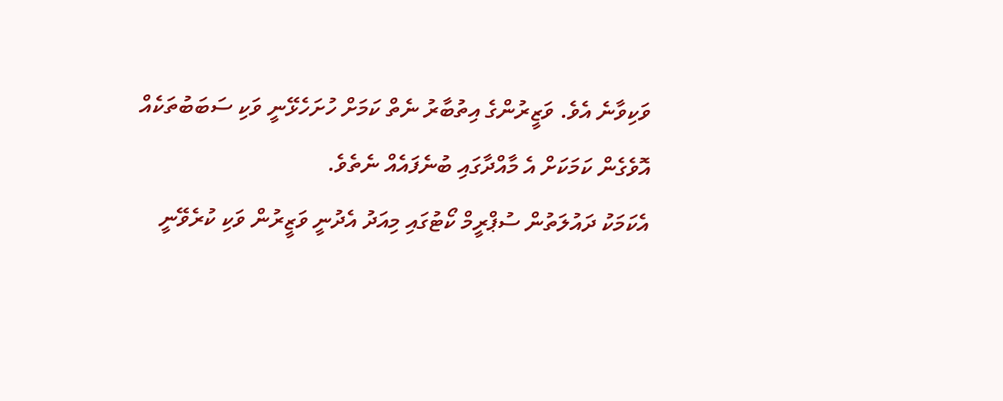ވަކިވާނެ އެވެ. ވަޒީރުންގެ އިތުބާރު ނެތް ކަމަށް ހުށަހެޅޭނީ ވަކި ސަބަބުތަކެއް އޮވެގެން ކަމަކަށް އެ މާއްދާގައި ބުނެފައެއް ނެތެވެ.
އެކަމަކު ދައުލަތުން ސުޕްރީމް ކޯޓުގައި މިއަދު އެދުނީ ވަޒީރުން ވަކި ކުރެވޭނީ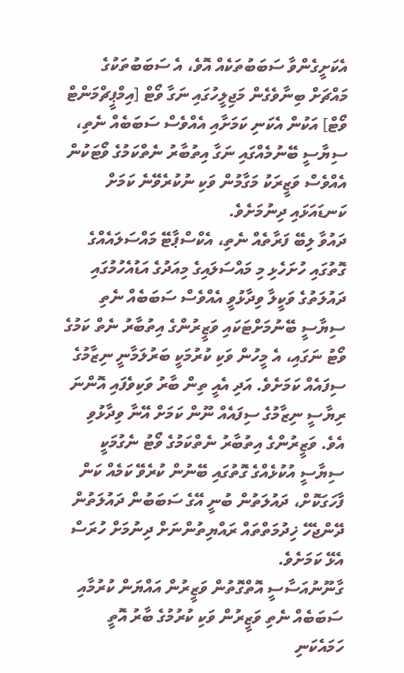އެކަށީގެންވާ ސަބަބުތަކެއް އޮވެ، އެ ސަބަބުތަކުގެ މައްޗަށް ބިނާވެގެން މަޖިލީހުގައި ނަގާ ވޯޓް [އިމްޕީޗްމަންޓް ވޯޓް] އަކުން އެކަނި ކަމަށާއި އެއްވެސް ސަބަބެއް ނެތި، ސިޔާސީ ބޭނުމެއްގައި ނަގާ އިތުބާރު ނެތްކަމުގެ ވޯޓަކުން އެއްވެސް ވަޒީރަކު މަގާމުން ވަކި ނުކުރެވޭނެ ކަމަށް ކަނޑައަޅައި ދިނުމަށެވެ.
ދައުވާ ލިބޭ ފަރާތެއް ނެތި، އެކްސްޕާޓޭ މައްސަލައެއްގެ ގޮތުގައި ހުށަހެޅި މި މައްސަލައިގެ މިއަދުގެ އަޑުއެހުމުގައި ދައުލަތުގެ ވަކީލާ ވިދާޅުވީ އެއްވެސް ސަބަބެއް ނެތި ސިޔާސީ ބޭނުމަށްޓަކައި ވަޒީރުންގެ އިތުބާރު ނެތް ކަމުގެ ވޯޓު ނަގައި، އެ މީހުން ވަކި ކުރުމަކީ ބަރުލަމާނީ ނިޒާމުގެ ސިފައެއް ކަމަށެވެ. އަދި އެއީ ތިން ބާރު ވަކިވެފައި އޮންނަ ރިޔާސީ ނިޒާމުގެ ސިފައެއް ނޫން ކަމަށް އޭނާ ވިދާޅުވި އެވެ. ވަޒީރުންގެ އިތުބާރު ނެތްކަމުގެ ވޯޓު ނެގުމަކީ ސިޔާސީ އުކުޅެއްގެ ގޮތުގައި ބޭނުން ކުރެވޭ ކަމެއް ކަން ފާހަގަކޮށް، ދައުލަތުން ބުނީ އޭގެ ސަބަބުން ދައުލަތުން ދޭންޖެހޭ ޚިދުމަތްތައް ރައްޔިތުންނަށް ދިނުމަށް ހުރަސް އެޅޭ ކަމަށެވެ.
ގާނޫނުއަސާސީ އޮތްގޮތުން ވަޒީރުން އައްޔަން ކުރުމާއި ސަބަބެއް ނެތި ވަޒީރުން ވަކި ކުރުމުގެ ބާރު އޮތީ ހަމައެކަނި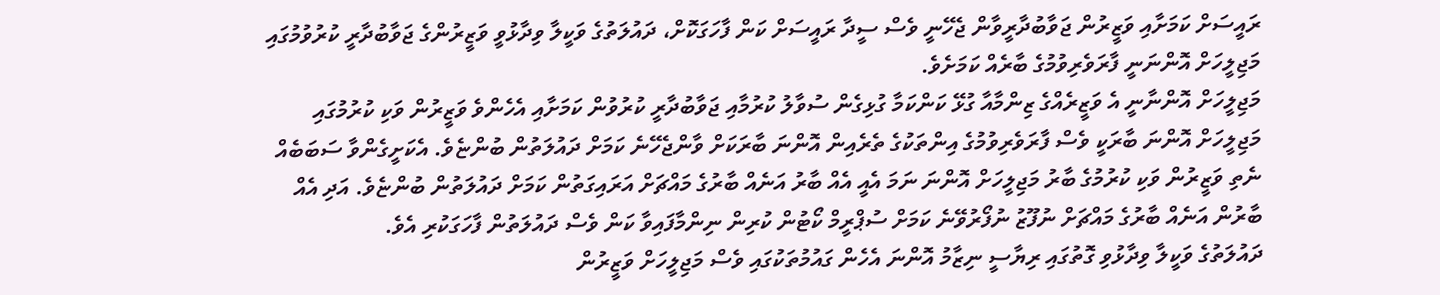ރައީސަށް ކަމަށާއި ވަޒީރުން ޖަވާބުދާރީވާން ޖެހޭނީ ވެސް ސީދާ ރައީސަށް ކަން ފާހަގަކޮށް، ދައުލަތުގެ ވަކީލާ ވިދާޅުވީ ވަޒީރުންގެ ޖަވާބުދާރީ ކުރުވުމުގައި މަޖިލީހަށް އޮންނަނީ ފާރަވެރިވުމުގެ ބާރެއް ކަމަށެވެ.
މަޖިލީހަށް އޮންނާނީ އެ ވަޒީރެއްގެ ޒިންމާއާ ގުޅޭ ކަންކަމާ ގުޅިގެން ސުވާލު ކުރުމާއި ޖަވާބުދާރީ ކުރުވުން ކަމަށާއި އެހެންވެ ވަޒީރުން ވަކި ކުރުމުގައި މަޖިލީހަށް އޮންނަ ބާރަކީ ވެސް ފާރަވެރިވުމުގެ އިންތަކުގެ ތެރެއިން އޮންނަ ބާރަކަށް ވާންޖެހޭނެ ކަމަށް ދައުލަތުން ބުންޏެވެ. އެކަށީގެންވާ ސަބަބެއް ނެތި ވަޒީރުން ވަކި ކުރުމުގެ ބާރު މަޖިލީހަށް އޮންނަ ނަމަ އެއީ އެއް ބާރު އަނެއް ބާރުގެ މައްޗަށް އަރައިގަތުން ކަމަށް ދައުލަތުން ބުންޏެވެ. އަދި އެއް ބާރުން އަނެއް ބާރުގެ މައްޗަށް ނުފޫޒު ނުފޯރުވޭނެ ކަމަށް ސުޕްރީމް ކޯޓުން ކުރިން ނިންމާފައިވާ ކަން ވެސް ދައުލަތުން ފާހަގަކުރި އެވެ.
ދައުލަތުގެ ވަކީލާ ވިދާޅުވި ގޮތުގައި ރިޔާސީ ނިޒާމު އޮންނަ އެހެން ގައުމުތަކުގައި ވެސް މަޖިލީހަށް ވަޒީރުން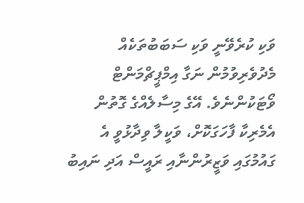ވަކި ކުރެވޭނީ ވަކި ސަބަބުތަކެއް މެދުވެރިވުމުން ނަގާ އިމްޕީޗްމަންޓް ވޯޓަކުންނެވެ. އޭގެ މިސާލެއްގެ ގޮތުން އެމެރިކާ ފާހަގަކޮށް، ވަކީލާ ވިދާޅުވީ އެ ގައުމުގައި ވަޒީރުންނާއި ރައީސް އަދި ނައިބު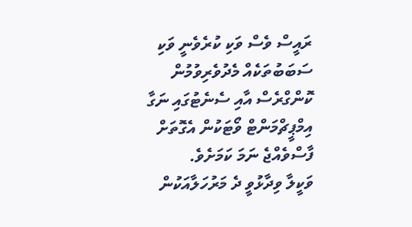ރައީސް ވެސް ވަކި ކުރެވެނީ ވަކި ސަބަބުތަކެއް މެދުވެރިވުމުން ކޮންގްރެސް އާއި ސެނެޓުގައި ނަގާ އިމްޕީޗްމަންޓް ވޯޓަކުން އެގޮތަށް ފާސްވެއްޖެ ނަމަ ކަމަށެވެ.
ވަކީލާ ވިދާޅުވީ ދެ މަރުހަލާއަކުން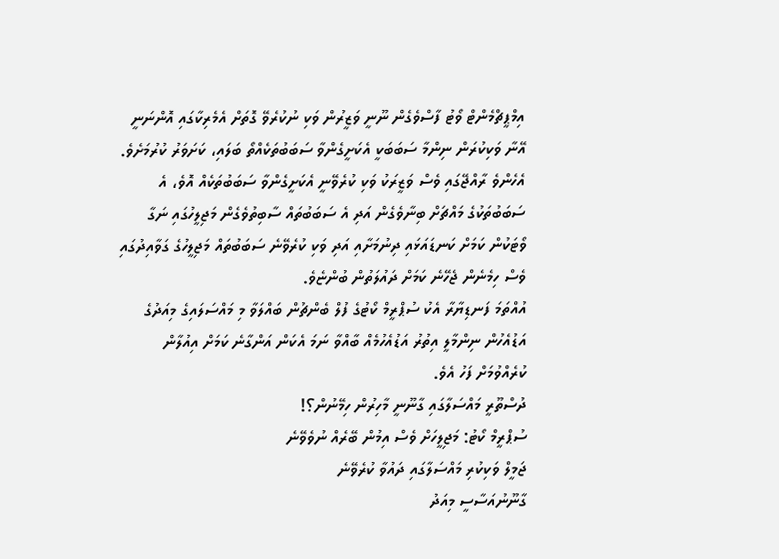އިމްޕީޗްމެންޓް ވޯޓު ފާސްވެގެން ނޫނީ ވަޒީރުން ވަކި ނުކުރެވޭ ގޮތަށް އެމެރިކާގައި އޮންނަނީ އޭނާ ވަކިކުރަން ނިންމާ ސަބަބަކީ އެކަށީގެންވާ ސަބަބުތަކެއްތޯ ބަލައި، ކަށަވަރު ކުރުމަށެވެ.
އެހެންވެ ރާއްޖޭގައި ވެސް ވަޒީރަކު ވަކި ކުރެވޭނީ އެކަށީގެންވާ ސަބަބުތަކެއް އޮވެ، އެ ސަބަބުތަކުގެ މައްޗަށް ބިނާވެގެން އަދި އެ ސަބަބުތައް ސާބިތުވެގެން މަޖިލީހުގައި ނަގާ ވޯޓަކުން ކަމަށް ކަނޑައަޅައި ދިނުމަށާއި އަދި ވަކި ކުރެވޭނެ ސަބަބުތައް މަޖިލީހުގެ ގަވާއިދުގައި ވެސް ހިމެނެން ޖެހޭނެ ކަމަށް ދައުލަތުން ބުންޏެވެ.
އުއްތަމަ ފަނޑިޔާރާ އެކު ސުޕްރީމް ކޯޓުގެ ފުލް ބެންޗުން ބައްލަވާ މި މައްސަލައިގެ މިއަދުގެ އަޑުއެހުން ނިންމާލީ އިތުރު އަޑުއެހުމެއް ބާއްވާ ނަމަ އެކަން އަންގާނެ ކަމަށް އިއުލާން ކުރެއްވުމަށް ފަހު އެވެ.
ދުސްތޫރީ މައްސަލާގައި ގާނޫނީ މާހިރުން ހިމޭނުން؟!
ސުޕްރީމް ކޯޓު: މަޖިލީހަށް ވެސް އިމުން ބޭރެއް ނުވެވޭނެ
ޖަމީލް ވަކިކުރި މައްސަލާގައި ދައުވާ ކުރެވޭނެ
ގާނޫނުއަސާސީ މިއަދު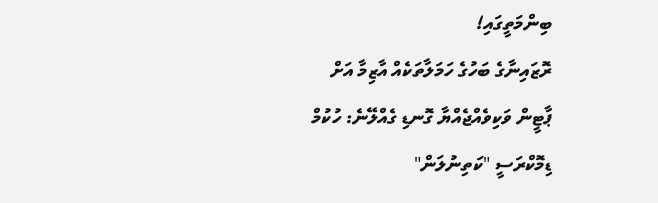ބިންމަތީގައި!
ރޮޒައިނާގެ ބަހުގެ ހަމަލާތަކެއް އާޒިމާ އަށް
ޕާޓީން ވަކިވެއްޖެއްޔާ ގޮނޑި ގެއްލޭނެ: ހުކުމް
ޑިމޮކްރަސީ "ކަތިނުލަން"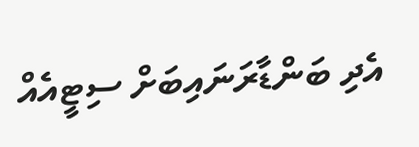އެދި ބަންޑާރަނައިބަށް ސިޓީއެއް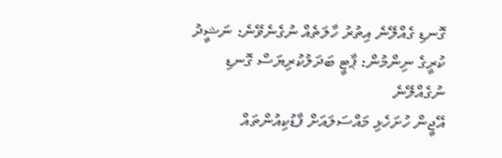ގޮނޑި ގެއްލޭނެ އިތުރު ހާލަތެއް ނުގެނެވޭނެ: ނަޝީދު
ކުރީގެ ނިންމުން: ޕާޓީ ބަދަލުކުރިޔަސް ގޮނޑި ނުގެއްލޭނެ
އޭޖީން ހުށަހެޅި މައްސަލައަށް ފާޑުކިއުންތައް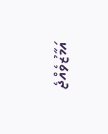އަމާޒުވެއްޖެ